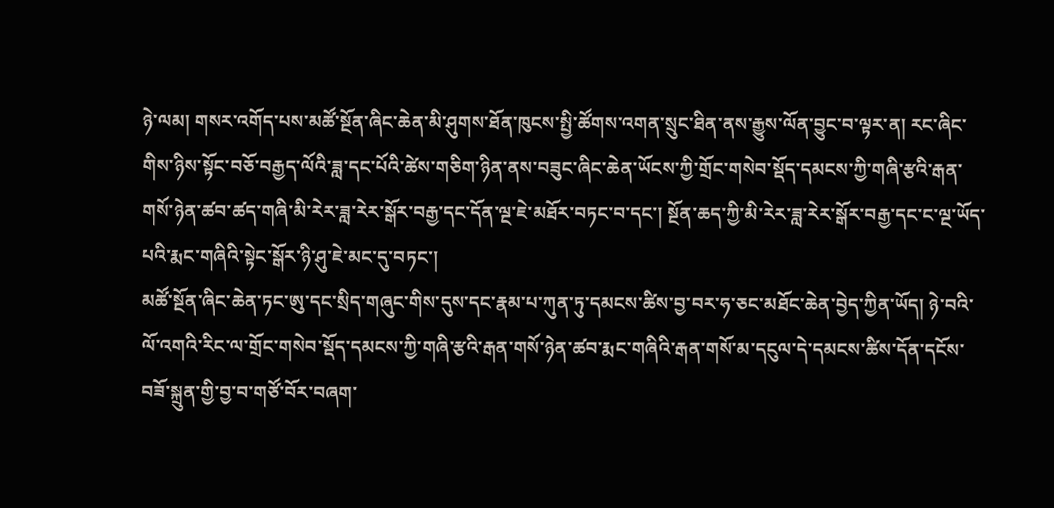ཉེ་ལམ། གསར་འགོད་པས་མཚོ་སྔོན་ཞིང་ཆེན་མི་ཤུགས་ཐོན་ཁུངས་སྤྱི་ཚོགས་འགན་སྲུང་ཐིན་ནས་རྒྱུས་ལོན་བྱུང་བ་ལྟར་ན། རང་ཞིང་གིས་ཉིས་སྟོང་བཅོ་བརྒྱད་ལོའི་ཟླ་དང་པོའི་ཚེས་གཅིག་ཉིན་ནས་བཟུང་ཞིང་ཆེན་ཡོངས་ཀྱི་གྲོང་གསེབ་སྡོད་དམངས་ཀྱི་གཞི་རྩའི་རྒན་གསོ་ཉེན་ཚབ་ཚད་གཞི་མི་རེར་ཟླ་རེར་སྒོར་བརྒྱ་དང་དོན་ལྔ་ཇེ་མཐོར་བཏང་བ་དང་། སྔོན་ཆད་ཀྱི་མི་རེར་ཟླ་རེར་སྒོར་བརྒྱ་དང་ང་ལྔ་ཡོད་པའི་རྨང་གཞིའི་སྟེང་སྒོར་ཉི་ཤུ་ཇེ་མང་དུ་བཏང་།
མཚོ་སྔོན་ཞིང་ཆེན་ཏང་ཨུ་དང་སྲིད་གཞུང་གིས་དུས་དང་རྣམ་པ་ཀུན་ཏུ་དམངས་ཚིས་བྱ་བར་ཧ་ཅང་མཐོང་ཆེན་བྱེད་ཀྱིན་ཡོད། ཉེ་བའི་ལོ་འགའི་རིང་ལ་གྲོང་གསེབ་སྡོད་དམངས་ཀྱི་གཞི་རྩའི་རྒན་གསོ་ཉེན་ཚབ་རྨང་གཞིའི་རྒན་གསོ་མ་དངུལ་དེ་དམངས་ཚིས་དོན་དངོས་བཟོ་སྐྲུན་གྱི་བྱ་བ་གཙོ་བོར་བཞག་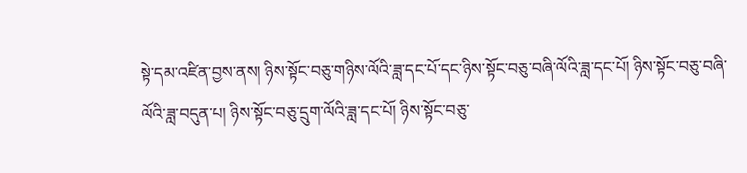སྟེ་དམ་འཛིན་བྱས་ནས། ཉིས་སྟོང་བཅུ་གཉིས་ལོའི་ཟླ་དང་པོ་དང་ཉིས་སྟོང་བཅུ་བཞི་ལོའི་ཟླ་དང་པོ། ཉིས་སྟོང་བཅུ་བཞི་ལོའི་ཟླ་བདུན་པ། ཉིས་སྟོང་བཅུ་དྲུག་ལོའི་ཟླ་དང་པོ། ཉིས་སྟོང་བཅུ་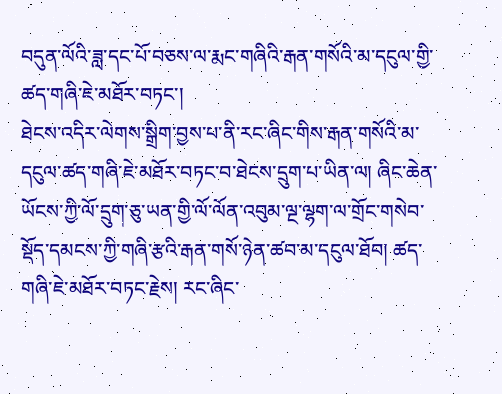བདུན་ལོའི་ཟླ་དང་པོ་བཅས་ལ་རྨང་གཞིའི་རྒན་གསོའི་མ་དངུལ་གྱི་ཚད་གཞི་ཇེ་མཐོར་བཏང་།
ཐེངས་འདིར་ལེགས་སྒྲིག་བྱས་པ་ནི་རང་ཞིང་གིས་རྒན་གསོའི་མ་དངུལ་ཚད་གཞི་ཇེ་མཐོར་བཏང་བ་ཐེངས་དྲུག་པ་ཡིན་ལ། ཞིང་ཆེན་ཡོངས་ཀྱི་ལོ་དྲུག་ཅུ་ཡན་གྱི་ལོ་ལོན་འབུམ་ལྔ་ལྷག་ལ་གྲོང་གསེབ་སྡོད་དམངས་ཀྱི་གཞི་རྩའི་རྒན་གསོ་ཉེན་ཚབ་མ་དངུལ་ཐོབ། ཚད་གཞི་ཇེ་མཐོར་བཏང་རྗེས། རང་ཞིང་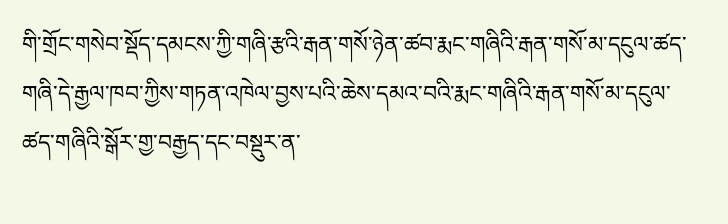གི་གྲོང་གསེབ་སྡོད་དམངས་ཀྱི་གཞི་རྩའི་རྒན་གསོ་ཉེན་ཚབ་རྨང་གཞིའི་རྒན་གསོ་མ་དངུལ་ཚད་གཞི་དེ་རྒྱལ་ཁབ་ཀྱིས་གཏན་འཁེལ་བྱས་པའི་ཆེས་དམའ་བའི་རྨང་གཞིའི་རྒན་གསོ་མ་དངུལ་ཚད་གཞིའི་སྒོར་གྱ་བརྒྱད་དང་བསྡུར་ན་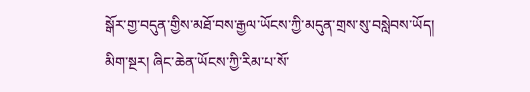སྒོར་གྱ་བདུན་གྱིས་མཐོ་བས་རྒྱལ་ཡོངས་ཀྱི་མདུན་གྲས་སུ་བསླེབས་ཡོད།
མིག་སྔར། ཞིང་ཆེན་ཡོངས་ཀྱི་རིམ་པ་སོ་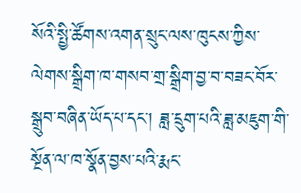སོའི་སྤྱི་ཚོགས་འགན་སྲུང་ལས་ཁུངས་ཀྱིས་ལེགས་སྒྲིག་ཁ་གསབ་གྲ་སྒྲིག་བྱ་བ་བཟང་བོར་སྒྲུབ་བཞིན་ཡོད་པ་དང་། ཟླ་དྲུག་པའི་ཟླ་མཇུག་གི་སྔོན་ལ་ཁ་སྣོན་བྱས་པའི་རྨང་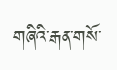གཞིའི་རྒན་གསོ་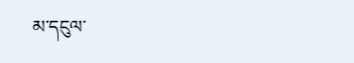མ་དངུལ་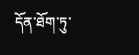དོན་ཐོག་ཏུ་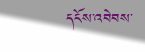དངོས་འབེབས་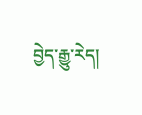བྱེད་རྒྱུ་རེད།